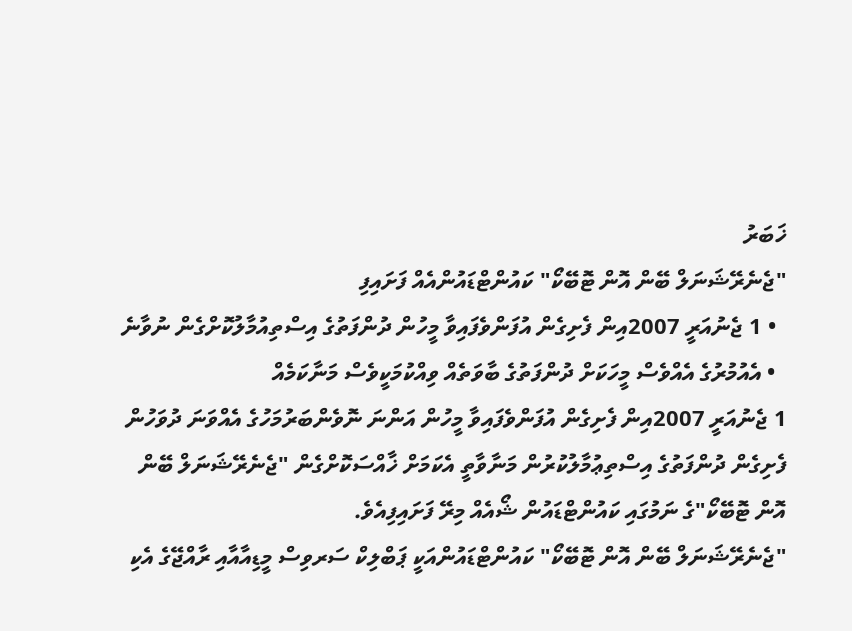ޚަބަރު
"ޖެނެރޭޝަނަލް ބޭން އޮން ޓޮބޭކޯ" ކައުންޓްޑައުންއެއް ފަށައިފި
  • 1 ޖެނުއަރީ 2007އިން ފެށިގެން އުފަންވެފައިވާ މީހުން ދުންފަތުގެ އިސްތިއުމާލުކޮށްގެން ނުވާނެ
  • އެއުމުރުގެ އެއްވެސް މީހަކަށް ދުންފަތުގެ ބާވަތެއް ވިއްކުމަކީވެސް މަނާކަމެއް
1 ޖެނުއަރީ 2007އިން ފެށިގެން އުފަންވެފައިވާ މީހުން އަންނަ ނޮވެންބަރުމަހުގެ އެއްވަނަ ދުވަހުން ފެށިގެން ދުންފަތުގެ އިސްތިޢުމާލުކުރުން މަނާވާތީ އެކަމަށް ޚާއްސަކޮށްގެން "ޖެނެރޭޝަނަލް ބޭން އޮން ޓޮބޭކޯ"ގެ ނަމުގައި ކައުންޓްޑައުން ޝޯއެއް މިރޭ ފަށައިފިއެވެ.
"ޖެނެރޭޝަނަލް ބޭން އޮން ޓޮބޭކޯ" ކައުންޓްޑައުންއަކީ ޕަބްލިކް ސަރވިސް މީޑިއާއާއި ރާއްޖޭގެ އެކި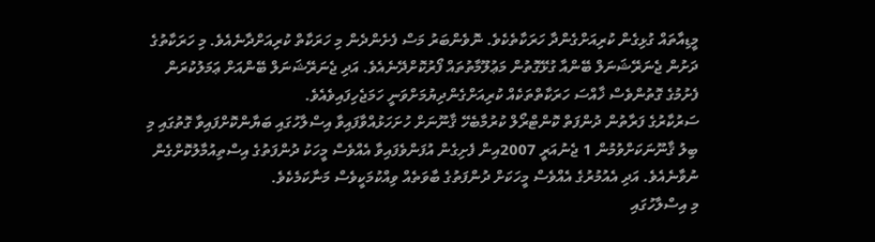މީޑިއާތައް ގުޅިގެން ކުރިއަށްގެންދާ ހަރަކާތެކެވެ. ނޮވެންބަރު މަސް ފެށެންދެން މި ހަރަކާތް ކުރިއަށްދާނެއެވެ. މި ހަރަކާތުގެ ދަށުން ޖެނަރޭޝަނަލް ބޭންއާ ގުޅޭގޮތުން މަޢުލޫމާތުތައް ފޯރުކޮށްދޭނެއެވެ. އަދި ޖެނަރޭޝަނަލް ބޭންއަށް ޢަމަލުކުރަން ފެށުމުގެ ގޮތުންވެސް ޚާއްސަ ހަރަކާތްތަކެއް ކުރިއަށްގެންދިޔުމަށްވަނީ ހަމަޖެހިފައިވެއެވެ.
ސަރުކާރުގެ ފަރާތުން ދުންފަތް ކޮންޓްރޯލް ކުރުމާބެހޭ ޤާނޫނަށް ހުށަހަޅުއްވާފައިވާ އިސްލާހުގައި ބަޔާންކޮށްފައިވާ ގޮތުގައި މި ބިލު ޤާނޫނަކަށްވުމުން 1 ޖެނުއަރީ 2007އިން ފެށިގެން އުފަންވެފައިވާ އެއްވެސް މީހަކު ދުންފަތުގެ އިސްތިއުމާލުކޮށްގެން ނުވާނެއެވެ. އަދި އެއުމުރުގެ އެއްވެސް މީހަކަށް ދުންފަތުގެ ބާވަތެއް ވިއްކުމަކީވެސް މަނާކަމެކެވެ.
މި އިސްލާހުގައި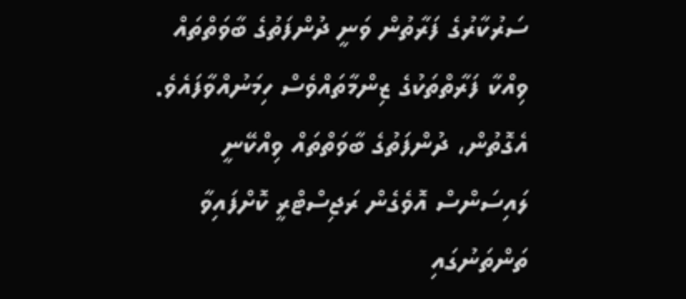ސަރުކާރުގެ ފަރާތުން ވަނީ ދުންފަތުގެ ބާވަތްތައް ވިއްކާ ފަރާތްތަކުގެ ޒިންމާތައްވެސް ހިމަނުއްވާފައެވެ. އެގޮތުން، ދުންފަތުގެ ބާވަތްތައް ވިއްކޭނީ ލައިސަންސް އޮވެގެން ރަޖިސްޓްރީ ކޮށްފައިވާ ތަންތަނުގައި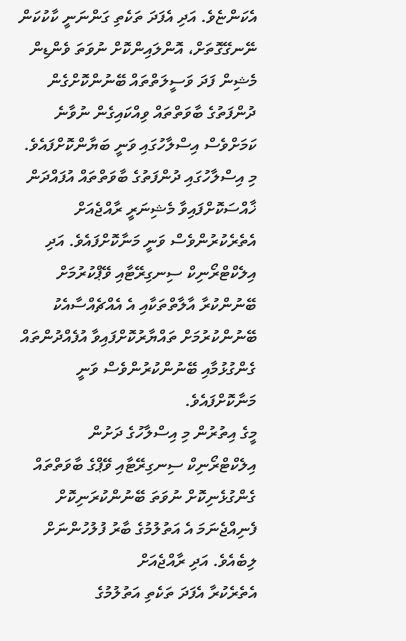އެކަންޏެވެ. އަދި އެފަދަ ތަކެތި ގަންނަނީ ކާކުކަން ނޭނގޭގޮތަށް، އޮންލައިންކޮށް ނުވަތަ ވެންޑިން މެޝިން ފަދަ ވަސީލަތްތައް ބޭނުންކޮށްގެން ދުންފަތުގެ ބާވަތްތައް ވިއްކައިގެން ނުވާނެ ކަމަށްވެސް އިސްލާހުގައި ވަނީ ބަޔާންކޮށްފައެވެ.
މި އިސްލާހުގައި ދުންފަތުގެ ބާވަތްތައް އުފައްދަން ޚާއްސަކޮށްފައިވާ މެޝިނަރީ ރާއްޖެއަށް އެތެރެކުރުންވެސް ވަނީ މަނާކޮށްފައެވެ. އަދި އިލެކްޓްރޯނިކް ސިނގިރޭޓާއި ވޭޕްކުރުމަށް ބޭނުންކުރާ އާލާތްތަކާއި އެ އެއްޗެއްސާއެކު ބޭނުންކުރުމަށް ތައްޔާރުކޮށްފައިވާ އުފެއްދުންތައް ގެންގުޅުމާއި ބޭނުންކުރުންވެސް ވަނީ މަނާކޮށްފައެވެ.
މީގެ އިތުރުން މި އިސްލާހުގެ ދަށުން އިލެކްޓްރޯނިކް ސިނގިރޭޓާއި ވޭޕްގެ ބާވަތްތައް ގެންގުޅެނިކޮށް ނުވަތަ ބޭނުންކުރަނިކޮށް ފެނިއްޖެނަމަ އެ އަތުލުމުގެ ބާރު ފުލުހުންނަށް ލިބެއެވެ. އަދި ރާއްޖެއަށް
އެތެރެކުރާ އެފަދަ ތަކެތި އަތުލުމުގެ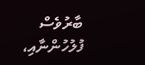ބާރުވެސް ފުލުހުންނާއި،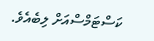ކަސްޓަމްސްއަށް ލިބެއެވެ.